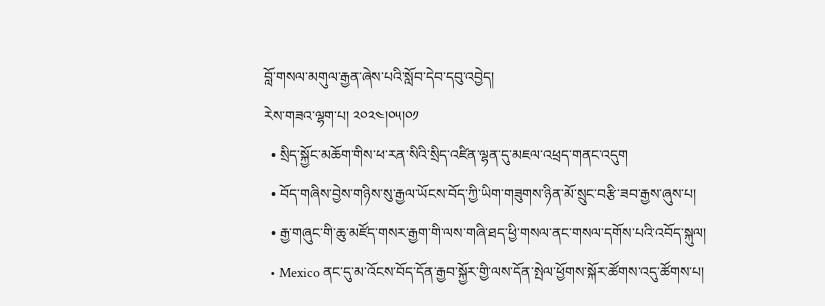བློ་གསལ་མགུལ་རྒྱན་ཞེས་པའི་སློབ་དེབ་དབུ་འབྱེད།
རེས་གཟའ་ལྷག་པ། ༢༠༢༤།༠༥།༠༡
  • སྲིད་སྐྱོང་མཆོག་གིས་ཕ་རན་སིའི་སྲིད་འཛིན་ལྷན་དུ་མཇལ་འཕྲད་གནང་འདུག
  • བོད་གཞིས་བྱེས་གཉིས་སུ་རྒྱལ་ཡོངས་བོད་ཀྱི་ཡིག་གཟུགས་ཉིན་མོ་སྲུང་བརྩི་ཟབ་རྒྱས་ཞུས་པ།
  • རྒྱ་གཞུང་གི་ཆུ་མཛོད་གསར་རྒྱག་གི་ལས་གཞི་ཐད་ཕྱི་གསལ་ནང་གསལ་དགོས་པའི་འབོད་སྐུལ།
  • Mexico ནང་དུ་མ་འོངས་བོད་དོན་རྒྱབ་སྐྱོར་གྱི་ལས་དོན་སྤེལ་ཕྱོགས་སྐོར་ཚོགས་འདུ་ཚོགས་པ།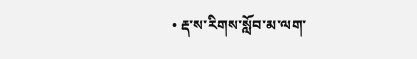• རྡ་ས་རིགས་སློབ་མ་ལག་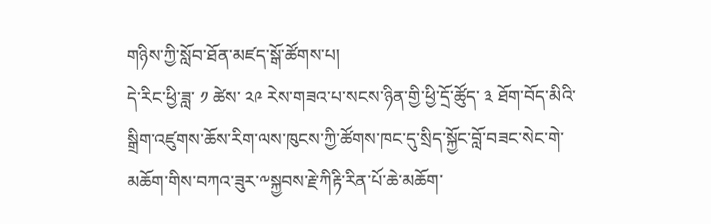གཉིས་ཀྱི་སློབ་ཐོན་མཛད་སྒོ་ཚོགས་པ།
དེ་རིང་ཕྱི་ཟླ་ ༡ ཚེས་ ༢༩ རེས་གཟའ་པ་སངས་ཉིན་གྱི་ཕྱི་དྲོ་ཚོུད་ ༣ ཐོག་བོད་མིའི་སྒྲིག་འཛུགས་ཆོས་རིག་ལས་ཁུངས་ཀྱི་ཚོགས་ཁང་དུ་སྲིད་སྐྱོང་བློ་བཟང་སེང་གེ་མཆོག་གིས་བཀའ་ཟུར་༸སྐྱབས་རྗེ་ཀིརྟི་རིན་པོ་ཆེ་མཆོག་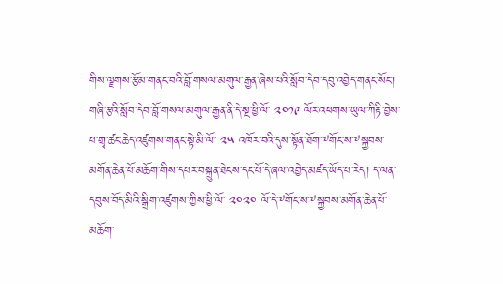གིས་ལྗགས་རྩོམ་གནང་བའི་བློ་གསལ་མགུལ་རྒྱན་ཞེས་པའི་སློབ་དེབ་དབུ་འབྱེད་གནང་སོང་།
གཞི་རྩའི་སློབ་དེབ་བློ་གསལ་མགུལ་རྒྱན་ནི་དེ་སྔ་ཕྱི་ལོ་ ༢༠༡༩ ལོར་འཕགས་ཡུལ་ཀིརྟི་བྱེས་པ་གྲྭ་ཚང་ཆེད་འཛུགས་གནང་སྟེ་མི་ལོ་ ༢༥ འཁོར་བའི་དུས་སྟོན་ཐོག་༸གོང་ས་༸སྐྱབས་མགོན་ཆེན་པོ་མཆོག་གིས་དཔར་བསྐྲུན་ཐེངས་དང་པོ་དེ་ཞལ་འབྱེད་མཛད་ཡོད་པ་རེད། ད་ལན་དབུས་བོད་མིའི་སྒྲིག་འཛུགས་ཀྱིས་ཕྱི་ལོ་ ༢༠༢༠ ལོ་དེ་༸གོང་ས་༸སྐྱབས་མགོན་ཆེན་པོ་མཆོག་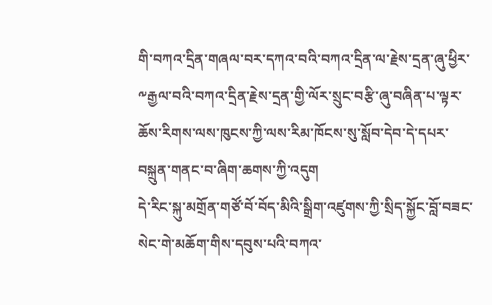གི་བཀའ་དྲིན་གཞལ་བར་དཀའ་བའི་བཀའ་དྲིན་ལ་རྗེས་དྲན་ཞུ་ཕྱིར་༸རྒྱལ་བའི་བཀའ་དྲིན་རྗེས་དྲན་གྱི་ལོར་སྲུང་བརྩི་ཞུ་བཞིན་པ་ལྟར་ཆོས་རིགས་ལས་ཁུངས་ཀྱི་ལས་རིམ་ཁོངས་སུ་སློབ་དེབ་དེ་དཔར་བསྐྲུན་གནང་བ་ཞིག་ཆགས་ཀྱི་འདུག
དེ་རིང་སྐུ་མགྲོན་གཙོ་བོ་བོད་མིའི་སྒྲིག་འཛུགས་ཀྱི་སྲིད་སྐྱོང་བློ་བཟང་སེང་གེ་མཆོག་གིས་དབུས་པའི་བཀའ་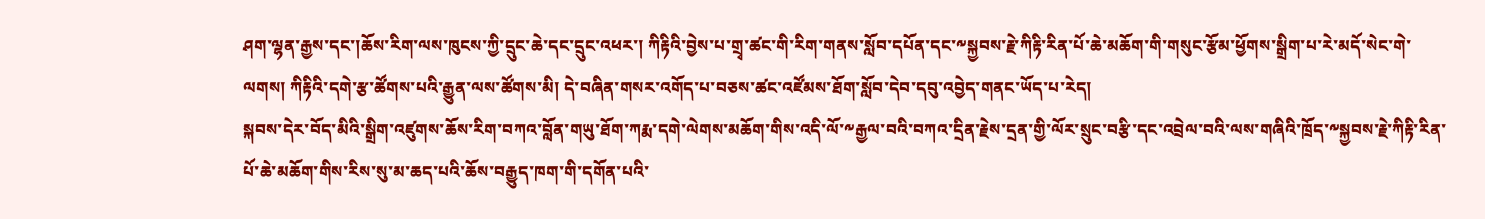ཤག་ལྷན་རྒྱས་དང་།ཆོས་རིག་ལས་ཁུངས་ཀྱི་དྲུང་ཆེ་དང་དྲུང་འཕར་། ཀིརྟིའི་བྱེས་པ་གྲྭ་ཚང་གི་རིག་གནས་སློབ་དཔོན་དང་༸སྐྱབས་རྗེ་ཀིརྟི་རིན་པོ་ཆེ་མཆོག་གི་གསུང་རྩོམ་ཕྱོགས་སྒྲིག་པ་རེ་མདོ་སེང་གེ་ལགས། ཀིརྟིའི་དགེ་རྩ་ཚོགས་པའི་རྒྱུན་ལས་ཚོགས་མི། དེ་བཞིན་གསར་འགོད་པ་བཅས་ཚང་འཛོམས་ཐོག་སློབ་དེབ་དབུ་འབྱེད་གནང་ཡོད་པ་རེད།
སྐབས་དེར་བོད་མིའི་སྒྲིག་འཛུགས་ཆོས་རིག་བཀའ་བློན་གཡུ་ཐོག་ཀརྨ་དགེ་ལེགས་མཆོག་གིས་འདི་ལོ་༸རྒྱལ་བའི་བཀའ་དྲིན་རྗེས་དྲན་གྱི་ལོར་སྲུང་བརྩི་དང་འབྲེལ་བའི་ལས་གཞིའི་ཁྲོད་༸སྐྱབས་རྗེ་ཀིརྟི་རིན་པོ་ཆེ་མཆོག་གིས་རིས་སུ་མ་ཆད་པའི་ཆོས་བརྒྱུད་ཁག་གི་དགོན་པའི་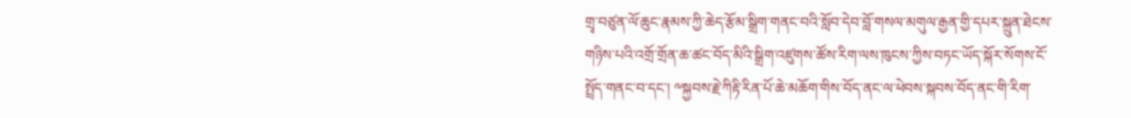གྲྭ་བཙུན་ལོ་ཆུང་རྣམས་ཀྱི་ཆེད་རྩོམ་སྒྲིག་གནང་བའི་སློབ་དེབ་བློ་གསལ་མགུལ་རྒྱན་གྱི་དཔར་སྐྲུན་ཐེངས་གཉིས་པའི་འགྲོ་གྲོན་ཆ་ཚང་བོད་མིའི་སྒྲིག་འཛུགས་ཚོས་རིག་ལས་ཁུངས་ཀྱིས་བཏང་ཡོད་སྐོར་སོགས་ངོ་སྤྲོད་གནང་བ་དང་། ༸སྐྱབས་རྗེ་ཀིརྟི་རིན་པོ་ཆེ་མཆོག་གིས་བོད་ནང་ལ་ཕེབས་སྐབས་བོད་ནང་གི་རིག་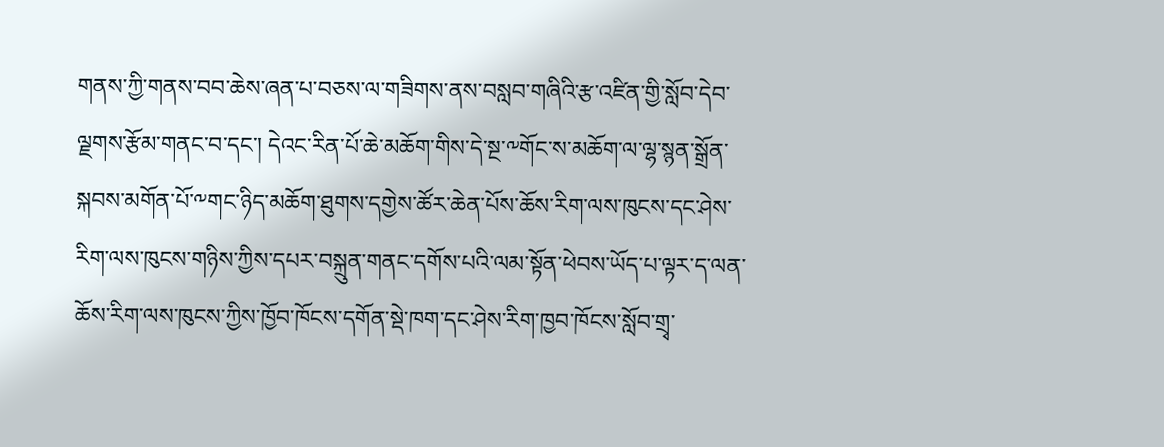གནས་ཀྱི་གནས་བབ་ཆེས་ཞན་པ་བཅས་ལ་གཟིགས་ནས་བསླབ་གཞིའི་རྩ་འཛིན་གྱི་སློབ་དེབ་ལྗགས་རྩོམ་གནང་བ་དང་། དེའང་རིན་པོ་ཆེ་མཆོག་གིས་དེ་སྔ་༸གོང་ས་མཆོག་ལ་ལྷ་སྙན་སྒྲོན་སྐབས་མགོན་པོ་༸གང་ཉིད་མཆོག་ཐུགས་དགྱེས་ཚོར་ཆེན་པོས་ཆོས་རིག་ལས་ཁུངས་དང་ཤེས་རིག་ལས་ཁུངས་གཉིས་ཀྱིས་དཔར་བསྐྲུན་གནང་དགོས་པའི་ལམ་སྟོན་ཕེབས་ཡོད་པ་ལྟར་ད་ལན་ཆོས་རིག་ལས་ཁུངས་ཀྱིས་ཁྱོབ་ཁོངས་དགོན་སྡེ་ཁག་དང་ཤེས་རིག་ཁྱབ་ཁོངས་སློབ་གྲྭ་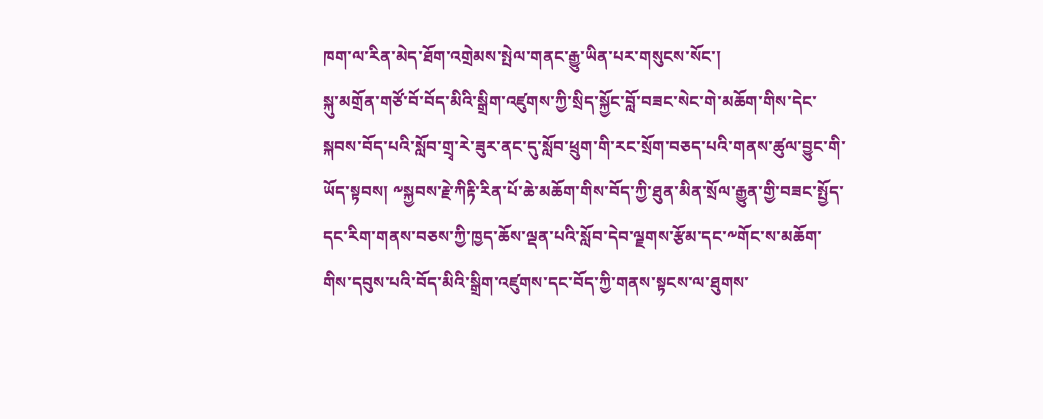ཁག་ལ་རིན་མེད་ཐོག་འགྲེམས་སྤེལ་གནང་རྒྱུ་ཡིན་པར་གསུངས་སོང་།
སྐུ་མགྲོན་གཙོ་བོ་བོད་མིའི་སྒྲིག་འཛུགས་ཀྱི་སྲིད་སྐྱོང་བློ་བཟང་སེང་གེ་མཆོག་གིས་དེང་སྐབས་བོད་པའི་སློབ་གྲྭ་རེ་ཟུར་ནང་དུ་སློབ་ཕྲུག་གི་རང་སྲོག་བཅད་པའི་གནས་ཚུལ་བྱུང་གི་ཡོད་སྟབས། ༸སྐྱབས་རྗེ་ཀིརྟི་རིན་པོ་ཆེ་མཆོག་གིས་བོད་ཀྱི་ཐུན་མིན་སྲོལ་རྒྱུན་གྱི་བཟང་སྤྱོད་དང་རིག་གནས་བཅས་ཀྱི་ཁྱད་ཆོས་ལྡན་པའི་སློབ་དེབ་ལྗགས་རྩོམ་དང་༸གོང་ས་མཆོག་གིས་དབུས་པའི་བོད་མིའི་སྒྲིག་འཛུགས་དང་བོད་ཀྱི་གནས་སྟངས་ལ་ཐུགས་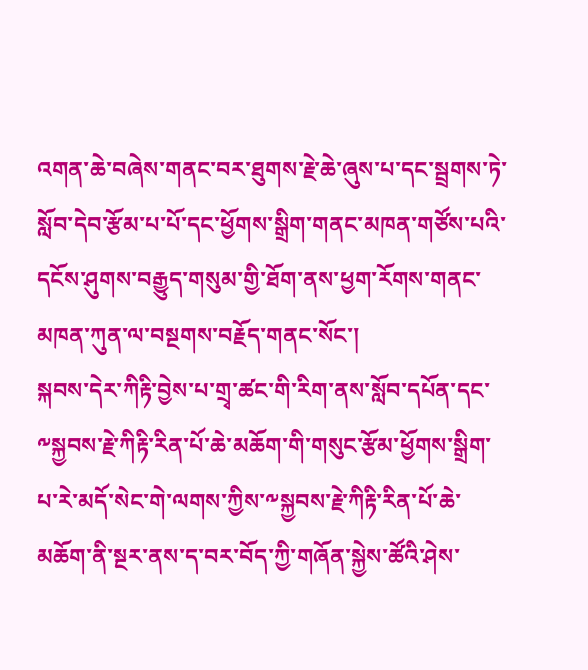འགན་ཆེ་བཞེས་གནང་བར་ཐུགས་རྗེ་ཆེ་ཞུས་པ་དང་སྦྲགས་ཏེ་སློབ་དེབ་རྩོམ་པ་པོ་དང་ཕྱོགས་སྒྲིག་གནང་མཁན་གཙོས་པའི་དངོས་ཤུགས་བརྒྱུད་གསུམ་གྱི་ཐོག་ནས་ཕྱག་རོགས་གནང་མཁན་ཀུན་ལ་བསྔགས་བརྗོད་གནང་སོང་།
སྐབས་དེར་ཀིརྟི་བྱེས་པ་གྲྭ་ཚང་གི་རིག་ནས་སློབ་དཔོན་དང་༸སྐྱབས་རྗེ་ཀིརྟི་རིན་པོ་ཆེ་མཆོག་གི་གསུང་རྩོམ་ཕྱོགས་སྒྲིག་པ་རེ་མདོ་སེང་གེ་ལགས་ཀྱིས་༸སྐྱབས་རྗེ་ཀིརྟི་རིན་པོ་ཆེ་མཆོག་ནི་སྔར་ནས་ད་བར་བོད་ཀྱི་གཞོན་སྐྱེས་ཚོའི་ཤེས་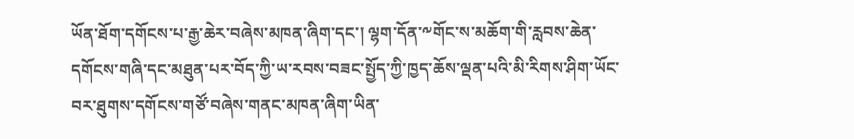ཡོན་ཐོག་དགོངས་པ་རྒྱ་ཆེར་བཞེས་མཁན་ཞིག་དང་། ལྷག་དོན་༸གོང་ས་མཆོག་གི་རླབས་ཆེན་དགོངས་གཞི་དང་མཐུན་པར་བོད་ཀྱི་ཡ་རབས་བཟང་སྤྱོད་ཀྱི་ཁྱད་ཆོས་ལྡན་པའི་མི་རིགས་ཤིག་ཡོང་བར་ཐུགས་དགོངས་གཙོ་བཞེས་གནང་མཁན་ཞིག་ཡིན་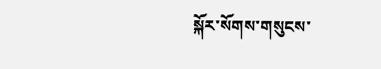སྐོར་སོགས་གསུངས་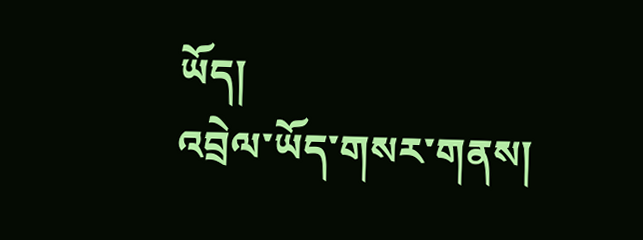ཡོད།
འབྲེལ་ཡོད་གསར་གནས།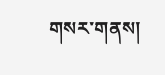གསར་གནས།